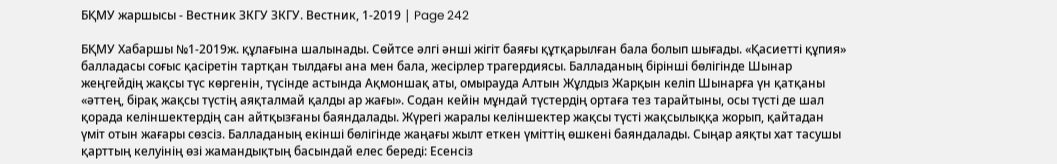БҚМУ жаршысы - Вестник ЗКГУ ЗКГУ. Вестник, 1-2019 | Page 242

БҚМУ Хабаршы №1-2019ж. құлағына шалынады. Сөйтсе әлгі әнші жігіт баяғы құтқарылған бала болып шығады. «Қасиетті құпия» балладасы соғыс қасіретін тартқан тылдағы ана мен бала, жесірлер трагердиясы. Балладаның бірінші бөлігінде Шынар жеңгейдің жақсы түс көргенін, түсінде астында Ақмоншақ аты, омырауда Алтын Жұлдыз Жарқын келіп Шынарға үн қатқаны «әттең, бірақ жақсы түстің аяқталмай қалды ар жағы». Содан кейін мұндай түстердің ортаға тез тарайтыны, осы түсті де шал қорада келіншектердің сан айтқызғаны баяндалады. Жүрегі жаралы келіншектер жақсы түсті жақсылыққа жорып, қайтадан үміт отын жағары сөзсіз. Балладаның екінші бөлігінде жаңағы жылт еткен үміттің өшкені баяндалады. Сыңар аяқты хат тасушы қарттың келуінің өзі жамандықтың басындай елес береді: Есенсіз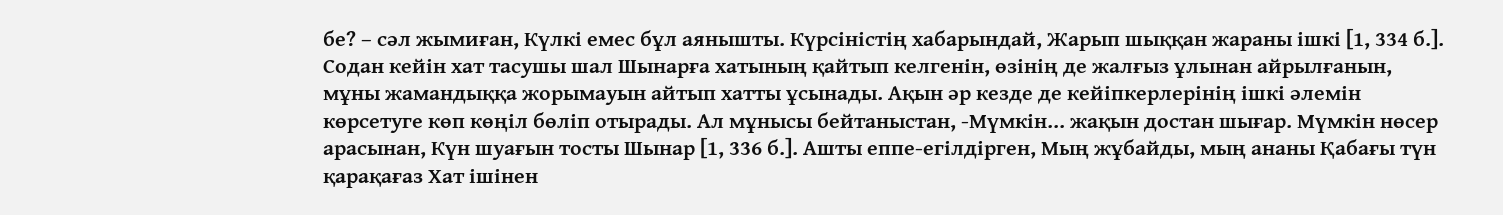бе? – сәл жымиған, Күлкі емес бұл аянышты. Күрсіністің хабарындай, Жарып шыққан жараны ішкі [1, 334 б.]. Содан кейін хат тасушы шал Шынарға хатының қайтып келгенін, өзінің де жалғыз ұлынан айрылғанын, мұны жамандыққа жорымауын айтып хатты ұсынады. Ақын әр кезде де кейіпкерлерінің ішкі әлемін көрсетуге көп көңіл бөліп отырады. Ал мұнысы бейтаныстан, -Мүмкін... жақын достан шығар. Мүмкін нөсер арасынан, Күн шуағын тосты Шынар [1, 336 б.]. Ашты еппе-егілдірген, Мың жұбайды, мың ананы Қабағы түн қарақағаз Хат ішінен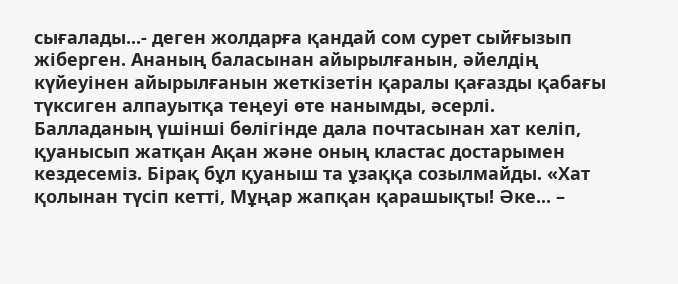сығалады...- деген жолдарға қандай сом сурет сыйғызып жіберген. Ананың баласынан айырылғанын, әйелдің күйеуінен айырылғанын жеткізетін қаралы қағазды қабағы түксиген алпауытқа теңеуі өте нанымды, әсерлі. Балладаның үшінші бөлігінде дала почтасынан хат келіп, қуанысып жатқан Ақан және оның кластас достарымен кездесеміз. Бірақ бұл қуаныш та ұзаққа созылмайды. «Хат қолынан түсіп кетті, Мұңар жапқан қарашықты! Әке... –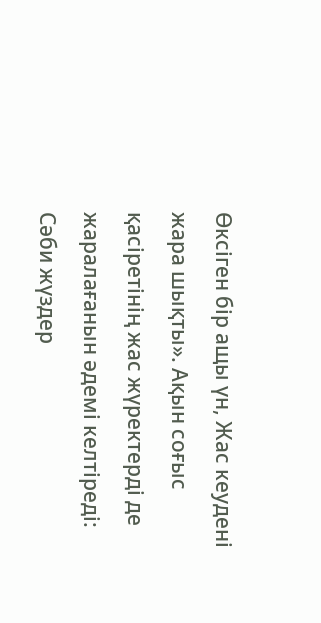Өксіген бір ащы үн, Жас кеудені жара шықты». Ақын соғыс қасіретінің жас жүректерді де жаралағанын әдемі келтіреді: Сәби жүздер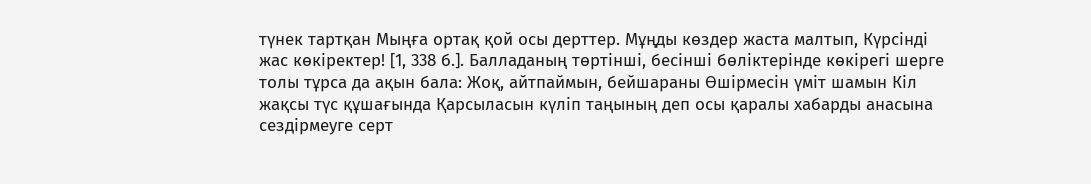түнек тартқан Мыңға ортақ қой осы дерттер. Мұңды көздер жаста малтып, Күрсінді жас көкіректер! [1, 338 б.]. Балладаның төртінші, бесінші бөліктерінде көкірегі шерге толы тұрса да ақын бала: Жоқ, айтпаймын, бейшараны Өшірмесін үміт шамын Кіл жақсы түс құшағында Қарсыласын күліп таңының деп осы қаралы хабарды анасына сездірмеуге серт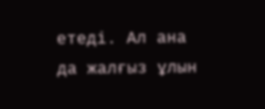етеді. Ал ана да жалғыз ұлын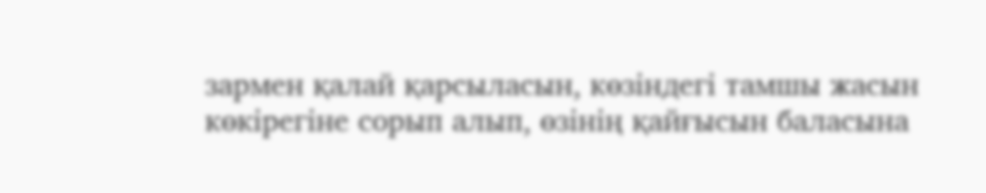зармен қалай қарсыласын, көзіндегі тамшы жасын көкірегіне сорып алып, өзінің қайғысын баласына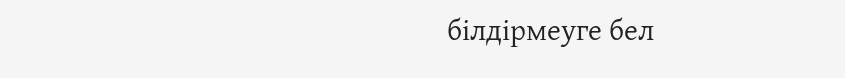білдірмеуге бел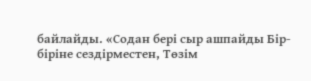байлайды. «Содан бері сыр ашпайды Бір-біріне сездірместен, Төзім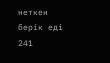неткен берік еді 241